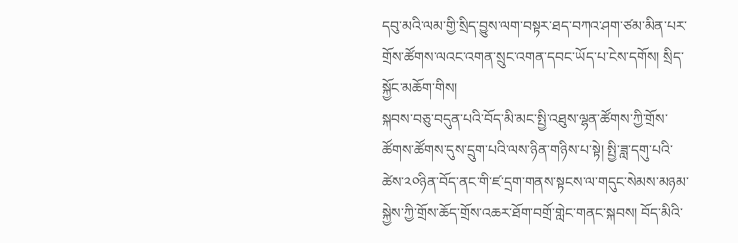དབུ་མའི་ལམ་གྱི་སྲིད་བྱུས་ལག་བསྟར་ཐད་བཀའ་ཤག་ཙམ་མིན་པར་གྲོས་ཚོགས་ལའང་འགན་སྲུང་འགན་དབང་ཡོད་པ་ངེས་དགོས། སྲིད་སྐྱོང་མཆོག་གིས།
སྐབས་བཅུ་བདུན་པའི་བོད་མི་མང་སྤྱི་འཐུས་ལྷན་ཚོགས་ཀྱི་གྲོས་ཚོགས་ཚོགས་དུས་དྲུག་པའི་ལས་ཉིན་གཉིས་པ་སྟེ། སྤྱི་ཟླ་དགུ་པའི་ཚེས་༢༠ཉིན་བོད་ནང་གི་ཛ་དྲག་གནས་སྟངས་ལ་གདུང་སེམས་མཉམ་སྐྱེས་ཀྱི་གྲོས་ཆོད་གྲོས་འཆར་ཐོག་བགྲོ་གླེང་གནང་སྐབས། བོད་མིའི་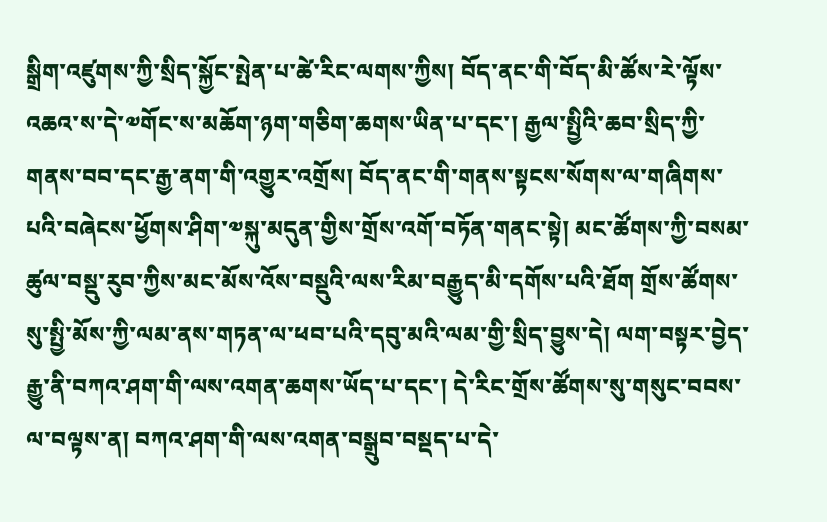སྒྲིག་འཛུགས་ཀྱི་སྲིད་སྐྱོང་སྤེན་པ་ཚེ་རིང་ལགས་ཀྱིས། བོད་ནང་གི་བོད་མི་ཚོས་རེ་ལྟོས་འཆའ་ས་དེ་༧གོང་ས་མཆོག་ཉག་གཅིག་ཆགས་ཡིན་པ་དང་། རྒྱལ་སྤྱིའི་ཆབ་སྲིད་ཀྱི་གནས་བབ་དང་རྒྱ་ནག་གི་འགྱུར་འགྲོས། བོད་ནང་གི་གནས་སྟངས་སོགས་ལ་གཞིགས་པའི་བཞེངས་ཕྱོགས་ཤིག་༧སྐུ་མདུན་གྱིས་གྲོས་འགོ་བཏོན་གནང་སྟེ། མང་ཚོགས་ཀྱི་བསམ་ཚུལ་བསྡུ་རུབ་ཀྱིས་མང་མོས་འོས་བསྡུའི་ལས་རིམ་བརྒྱུད་མི་དགོས་པའི་ཐོག གྲོས་ཚོགས་སུ་སྤྱི་མོས་ཀྱི་ལམ་ནས་གཏན་ལ་ཕབ་པའི་དབུ་མའི་ལམ་གྱི་སྲིད་བྱུས་དེ། ལག་བསྟར་བྱེད་རྒྱུ་ནི་བཀའ་ཤག་གི་ལས་འགན་ཆགས་ཡོད་པ་དང་། དེ་རིང་གྲོས་ཚོགས་སུ་གསུང་བབས་ལ་བལྟས་ན། བཀའ་ཤག་གི་ལས་འགན་བསྒྲུབ་བསྡད་པ་དེ་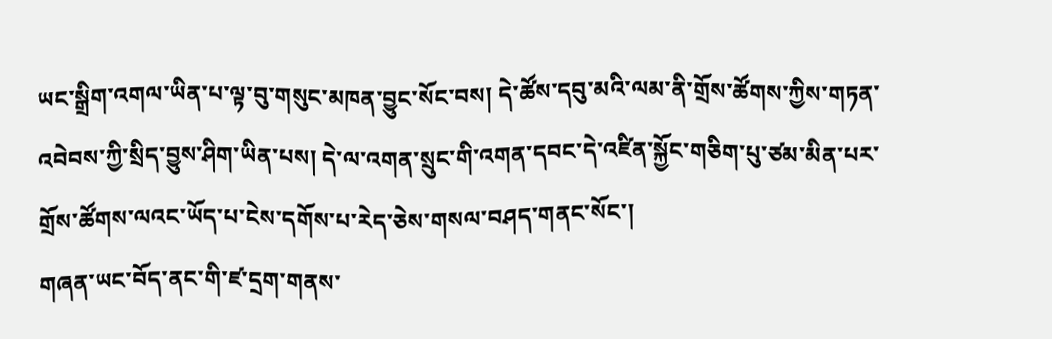ཡང་སྒྲིག་འགལ་ཡིན་པ་ལྟ་བུ་གསུང་མཁན་བྱུང་སོང་བས། དེ་ཚོས་དབུ་མའི་ལམ་ནི་གྲོས་ཚོགས་ཀྱིས་གཏན་འབེབས་ཀྱི་སྲིད་བྱུས་ཤིག་ཡིན་པས། དེ་ལ་འགན་སྲུང་གི་འགན་དབང་དེ་འཛིན་སྐྱོང་གཅིག་པུ་ཙམ་མིན་པར་གྲོས་ཚོགས་ལའང་ཡོད་པ་ངེས་དགོས་པ་རེད་ཅེས་གསལ་བཤད་གནང་སོང་།
གཞན་ཡང་བོད་ནང་གི་ཛ་དྲག་གནས་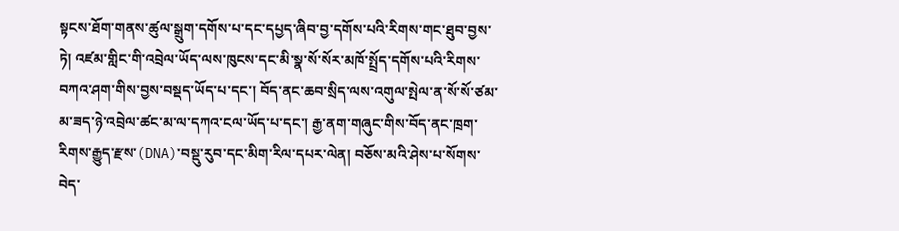སྟངས་ཐོག་གནས་ཚུལ་སྒྲུག་དགོས་པ་དང་དཔྱད་ཞིབ་བྱ་དགོས་པའི་རིགས་གང་ཐུབ་བྱས་ཏེ། འཛམ་གླིང་གི་འབྲེལ་ཡོད་ལས་ཁུངས་དང་མི་སྣ་སོ་སོར་མཁོ་སྤྲོད་དགོས་པའི་རིགས་བཀའ་ཤག་གིས་བྱས་བསྡད་ཡོད་པ་དང་། བོད་ནང་ཆབ་སྲིད་ལས་འགུལ་སྤེལ་ན་སོ་སོ་ཙམ་མ་ཟད་ཉེ་འབྲེལ་ཚང་མ་ལ་དཀའ་ངལ་ཡོད་པ་དང་། རྒྱ་ནག་གཞུང་གིས་བོད་ནང་ཁྲག་རིགས་རྒྱུད་རྫས་(DNA)་བསྡུ་རུབ་དང་མིག་རིལ་དཔར་ལེན། བཅོས་མའི་ཤེས་པ་སོགས་བེད་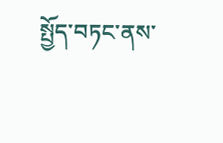སྤྱོད་བཏང་ནས་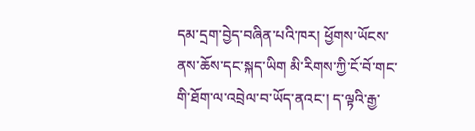དམ་དྲག་བྱེད་བཞིན་པའི་ཁར། ཕྱོགས་ཡོངས་ནས་ཆོས་དང་སྐད་ཡིག མི་རིགས་ཀྱི་ངོ་བོ་གང་གི་ཐོག་ལ་འབྲེལ་བ་ཡོད་ནའང་། ད་ལྟའི་རྒྱ་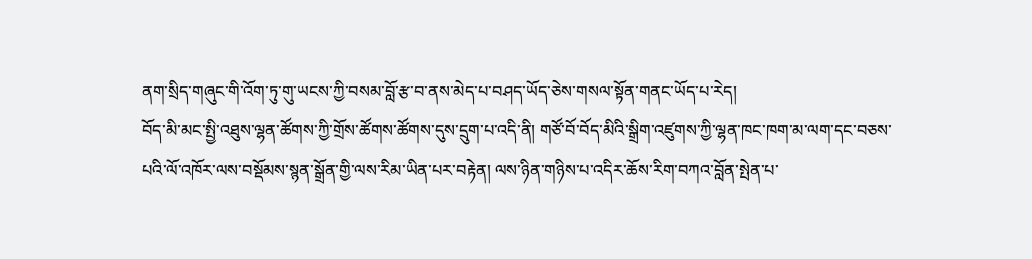ནག་སྲིད་གཞུང་གི་འོག་ཏུ་གུ་ཡངས་ཀྱི་བསམ་བློ་རྩ་བ་ནས་མེད་པ་བཤད་ཡོད་ཅེས་གསལ་སྟོན་གནང་ཡོད་པ་རེད།
བོད་མི་མང་སྤྱི་འཐུས་ལྷན་ཚོགས་ཀྱི་གྲོས་ཚོགས་ཚོགས་དུས་དྲུག་པ་འདི་ནི། གཙོ་བོ་བོད་མིའི་སྒྲིག་འཛུགས་ཀྱི་ལྷན་ཁང་ཁག་མ་ལག་དང་བཅས་པའི་ལོ་འཁོར་ལས་བསྡོམས་སྙན་སྒྲོན་གྱི་ལས་རིམ་ཡིན་པར་བརྟེན། ལས་ཉིན་གཉིས་པ་འདིར་ཆོས་རིག་བཀའ་བློན་སྤེན་པ་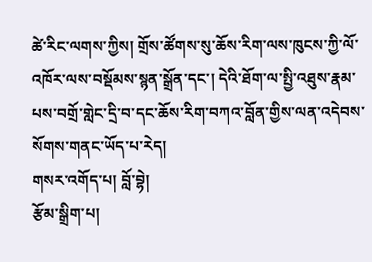ཚེ་རིང་ལགས་ཀྱིས། གྲོས་ཚོགས་སུ་ཆོས་རིག་ལས་ཁུངས་ཀྱི་ལོ་འཁོར་ལས་བསྡོམས་སྙན་སྒྲོན་དང་། དེའི་ཐོག་ལ་སྤྱི་འཐུས་རྣམ་པས་བགྲོ་གླེང་དྲི་བ་དང་ཆོས་རིག་བཀའ་བློན་གྱིས་ལན་འདེབས་སོགས་གནང་ཡོད་པ་རེད།
གསར་འགོད་པ། བློ་བྷེ།
རྩོམ་སྒྲིག་པ།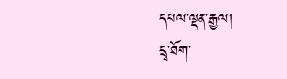དཔལ་ལྡན་རྒྱལ།
དྲྭ་ཐོག་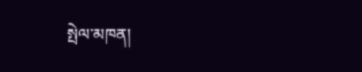སྤེལ་མཁན།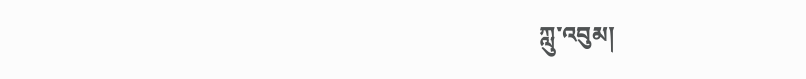ཀླུ་འབུམ།